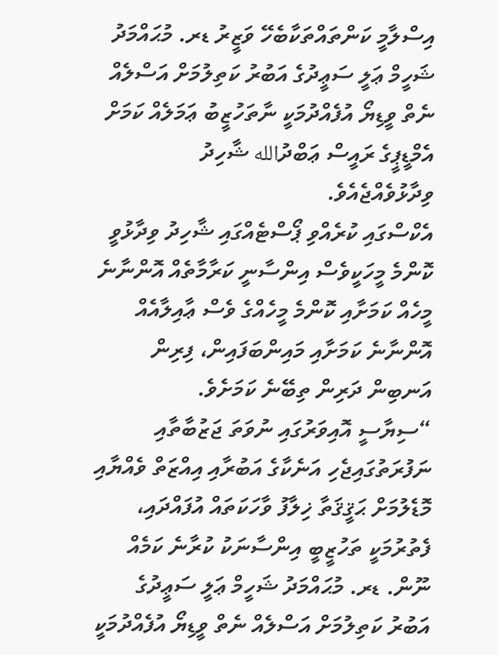އިސްލާމީ ކަންތައްތަކާބެހޭ ވަޒީރު ޑރ. މުޙައްމަދު ޝަހީމް ޢަލީ ސަޢީދުގެ އަބުރު ކަތިލުމަށް އަސްލެއް ނެތް ވީޑިޔޯ އުފެއްދުމަކީ ނާތަހުޒީބު ޢަމަލެއް ކަމަށް އެމްޑީޕީގެ ރައީސް ޢަބްދުالله ޝާހިދު ވިދާޅުވެއްޖެއެވެ.
އެކްސްގައި ކުރެއްވި ޕޯސްޓެއްގައި ޝާހިދު ވިދާޅުވީ ކޮންމެ މީހަކީވެސް އިންސާނީ ކަރާމާތެއް އޮންނާނެ މީހެއް ކަމަށާއި ކޮންމެ މީހެއްގެ ވެސް ޢާއިލާއެއް އޮންނާނެ ކަމަށާއި މައިންބަފައިން، ފިރިން އަނބިން ދަރިން ތިބޭނެ ކަމަށެވެ.
“ސިޔާސީ އޮއިވަރުގައި ނުވަތަ ޖަޒުބާތާއި ނަފުރަތުގައިޖެހި އަނެކާގެ އަބުރާއި އިއްޒަތް ވެއްޔާއި މޮޑެލުމަށް ޙަޤީޤަތާ ޚިލާފު ވާހަކަތައް އުފައްދައި، ފެތުރުމަކީ ތަހުޒީބީ އިންސާނަކު ކުރާނެ ކަމެއް ނޫން. ޑރ. މުޙައްމަދު ޝަހީމް ޢަލީ ސަޢީދުގެ އަބުރު ކަތިލުމަށް އަސްލެއް ނެތް ވީޑިޔޯ އުފެއްދުމަކީ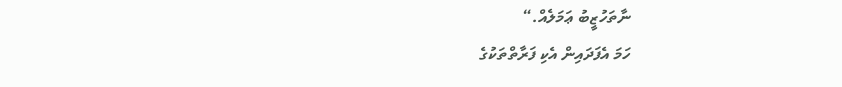ނާތަހުޒީބު ޢަމަލެއް.“
ހަމަ އެފަދައިން އެކި ފަރާތްތަކުގެ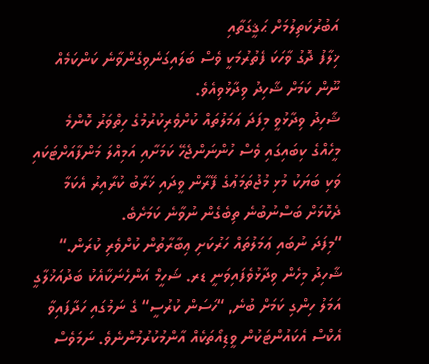އަބުރުކަތިލުމަށް ޙަޤީގަތާއި
ޚިލާފު ދޮގު ވާހަކަ ފެތުރުމަކީ ވެސް ބަލައިގަނެވިގެންވާނެ ކަންކަމެއް ނޫން ކަމަށް ޝާހިދު ވިދާޅުވިއެވެ.
ޝާހިދު ވިދާޅުވީ މިފަދަ ޢަމަލުތައް ކުށްވެރިކުރުމުގެ ހިތްވަރު ކޮންމެ މީހެއްގެ ކިބައިގައި ވެސް ހުންނަންޖެހޭ ކަމަށާއި އަމިއްލަ މަންފާއަށްޓަކައި ވަކި ބަޔަކު މުޅި މުޖުތަމަޢުގެ ފޭރާން ވީދައި ޚަރާބު ކުރާއިރު އެކަމާ ދެކޮޅަށް ބަސްނުބުނެ ތިބެގެން ނުވާނެ ކަމަށެބެ.
“މިފަދަ ނުބައި ޢަމަލުތައް ހަރުކަށި ޢިބާރާތުން ކުށްވެރި ކުރަން.“
ޝާހިދު މިހެން ވިދާޅުވެފައިވަނީ ޑރ. ޝަހީމް އަންހެނަކާއެކު ބަދުއަޚުލާގީ އަމަލު ހިންގި ކަމަށް ބުނެ, “ހަސަން ކުރުސީ“ ގެ ނަމުގައި ހަދާފައިވާ އެކްސް އެކައުންޓަކުން ވީޑިއޯތަކެއް އާންމުކުރުމުންނެވެ. ނަމަވެސް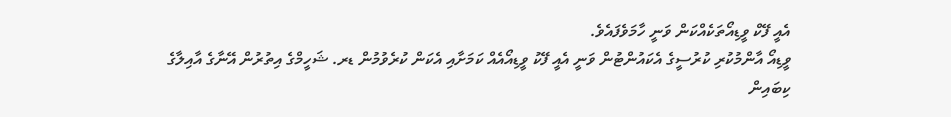އެއީ ފޭކް ވީޑިއޯތަކެއްކަން ވަނީ ހާމަވެފައެވެ.
ވީޑިއޯ އާންމުކުރި ކުރުސީގެ އެކައުންޓުން ވަނީ އެއީ ފޭކު ވީޑިއޯއެއް ކަމަށާއި އެކަން ކުރެވުމުން ޑރ. ޝަހީމްގެ އިތުރުން އޭނާގެ އާއިލާގެ ކިބައިން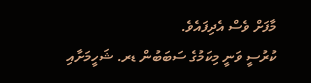މާފަށް ވެސް އެދިފައެވެ.
ކުރުސީ ވަނީ މިކަމުގެ ސަބަބުން ޑރ. ޝަހީމަށާއި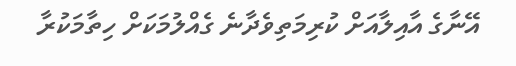އޭނާގެ އާއިލާއަށް ކުރިމަތިވެދާނެ ގެއްލުމަކަށް ހިތާމަކުރާ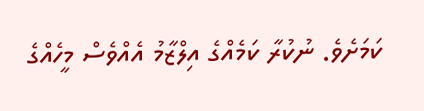ކަމަށެވެ. ނުކުރާ ކަމެއްގެ އިލްޒާމު އެއްވެސް މީހެއްގެ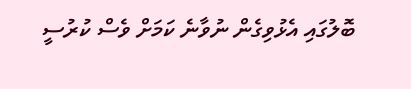ބޮލުގައި އެޅުވިގެން ނުވާނެ ކަމަށް ވެސް ކުރުސީ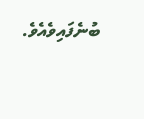ބުނެފައިވެއެވެ.